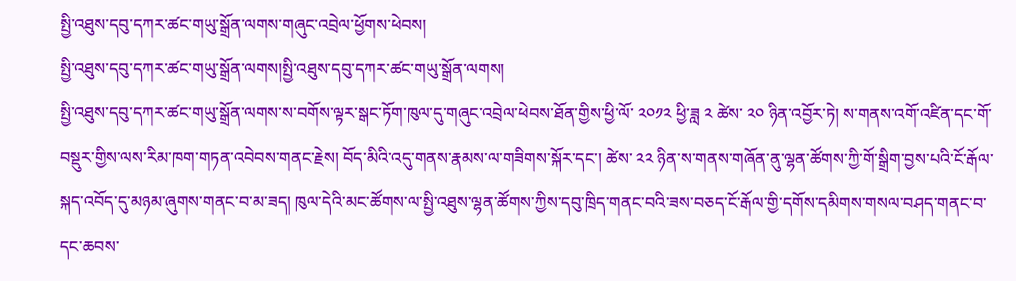སྤྱི་འཐུས་དབུ་དཀར་ཚང་གཡུ་སྒྲོན་ལགས་གཞུང་འབྲེལ་ཕྱོགས་ཕེབས།
སྤྱི་འཐུས་དབུ་དཀར་ཚང་གཡུ་སྒྲོན་ལགས།སྤྱི་འཐུས་དབུ་དཀར་ཚང་གཡུ་སྒྲོན་ལགས།
སྤྱི་འཐུས་དབུ་དཀར་ཚང་གཡུ་སྒྲོན་ལགས་ས་བགོས་ལྟར་སྒང་ཏོག་ཁུལ་དུ་གཞུང་འབྲེལ་ཕེབས་ཐོན་གྱིས་ཕྱི་ལོ་ ༢༠༡༢ ཕྱི་ཟླ ༢ ཚེས་ ༢༠ ཉིན་འབྱོར་ཏེ། ས་གནས་འགོ་འཛིན་དང་གོ་བསྡུར་གྱིས་ལས་རིམ་ཁག་གཏན་འབེབས་གནང་རྗེས། བོད་མིའི་འདུ་གནས་རྣམས་ལ་གཟིགས་སྐོར་དང་། ཚེས་ ༢༢ ཉིན་ས་གནས་གཞོན་ནུ་ལྷན་ཚོགས་ཀྱི་གོ་སྒྲིག་བྱས་པའི་ངོ་རྒོལ་སྐད་འབོད་དུ་མཉམ་ཞུགས་གནང་བ་མ་ཟད། ཁུལ་དེའི་མང་ཚོགས་ལ་སྤྱི་འཐུས་ལྷན་ཚོགས་ཀྱིས་དབུ་ཁྲིད་གནང་བའི་ཟས་བཅད་ངོ་རྒོལ་གྱི་དགོས་དམིགས་གསལ་བཤད་གནང་བ་དང་ཆབས་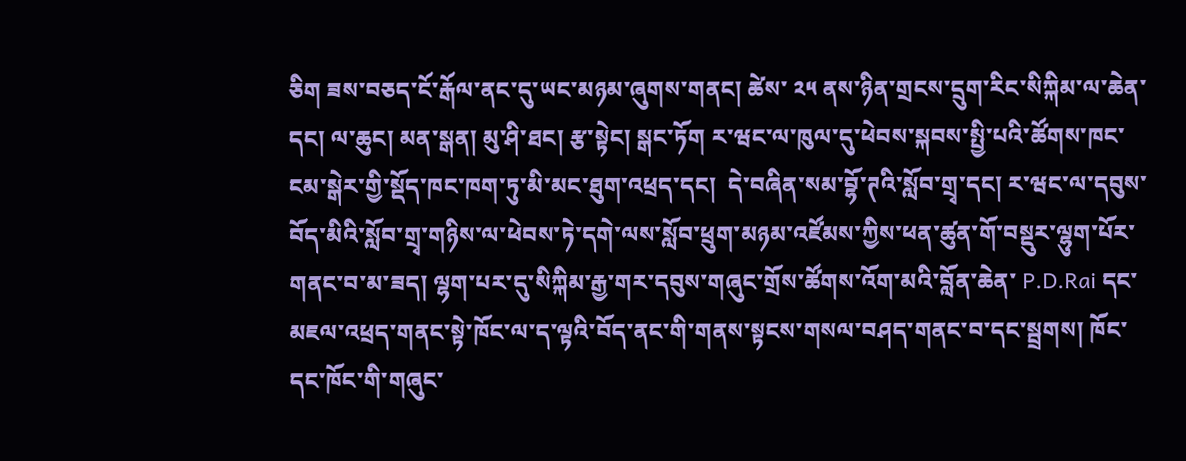ཅིག ཟས་བཅད་ངོ་རྒོལ་ནང་དུ་ཡང་མཉམ་ཞུགས་གནང། ཚེས་ ༢༥ ནས་ཉིན་གྲངས་དྲུག་རིང་སིཀྐིམ་ལ་ཆེན་དང། ལ་ཆུང། མན་སྒན། མུ་ཤི་ཐང། རྩ་སྟེང། སྒང་ཏོག ར་ཝང་ལ་ཁུལ་དུ་ཕེབས་སྐབས་སྤྱི་པའི་ཚོགས་ཁང་ངམ་སྒེར་གྱི་སྡོད་ཁང་ཁག་ཏུ་མི་མང་ཐུག་འཕྲད་དང།  དེ་བཞིན་སམ་བྷོ་ཊའི་སློབ་གྲྭ་དང། ར་ཝང་ལ་དབུས་བོད་མིའི་སློབ་གྲྭ་གཉིས་ལ་ཕེབས་ཏེ་དགེ་ལས་སློབ་ཕྲུག་མཉམ་འཛོམས་ཀྱིས་ཕན་ཚུན་གོ་བསྡུར་ལྷུག་པོར་གནང་བ་མ་ཟད། ལྷག་པར་དུ་སིཀྐིམ་རྒྱ་གར་དབུས་གཞུང་གྲོས་ཚོགས་འོག་མའི་བློན་ཆེན་ P.D.Rai དང་མཇལ་འཕྲད་གནང་སྟེ་ཁོང་ལ་ད་ལྟའི་བོད་ནང་གི་གནས་སྟངས་གསལ་བཤད་གནང་བ་དང་སྦྲགས། ཁོང་དང་ཁོང་གི་གཞུང་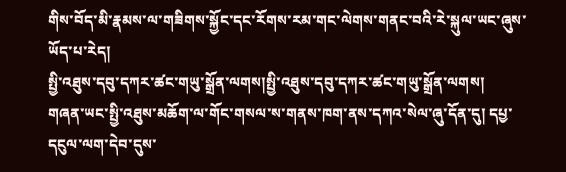གིས་བོད་མི་རྣམས་ལ་གཟིགས་སྐྱོང་དང་རོགས་རམ་གང་ལེགས་གནང་བའི་རེ་སྐུལ་ཡང་ཞུས་ཡོད་པ་རེད།
སྤྱི་འཐུས་དབུ་དཀར་ཚང་གཡུ་སྒྲོན་ལགས།སྤྱི་འཐུས་དབུ་དཀར་ཚང་གཡུ་སྒྲོན་ལགས།
གཞན་ཡང་སྤྱི་འཐུས་མཆོག་ལ་གོང་གསལ་ས་གནས་ཁག་ནས་དཀའ་སེལ་ཞུ་དོན་དུ། དཔྱ་དངུལ་ལག་དེབ་དུས་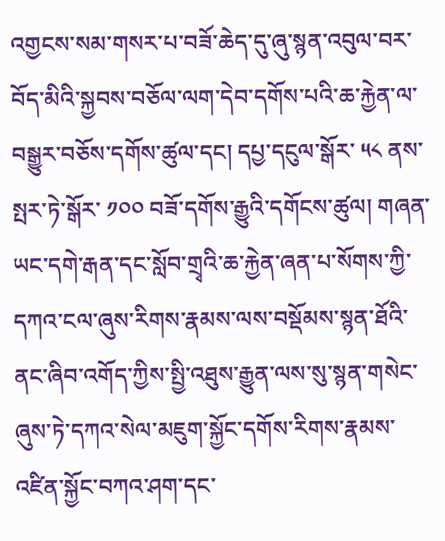འགྱངས་སམ་གསར་པ་བཟོ་ཆེད་དུ་ཞུ་སྙན་འབུལ་བར་བོད་མིའི་སྐྱབས་བཅོལ་ལག་དེབ་དགོས་པའི་ཆ་རྐྱེན་ལ་བསྒྱུར་བཅོས་དགོས་ཚུལ་དང། དཔྱ་དངུལ་སྒོར་ ༥༨ ནས་སྤར་ཏེ་སྒོར་ ༡༠༠ བཟོ་དགོས་རྒྱུའི་དགོངས་ཚུལ། གཞན་ཡང་དགེ་རྒན་དང་སློབ་གྲྭའི་ཆ་རྐྱེན་ཞན་པ་སོགས་ཀྱི་དཀའ་ངལ་ཞུས་རིགས་རྣམས་ལས་བསྡོམས་སྙན་ཐོའི་ནང་ཞིབ་འགོད་ཀྱིས་སྤྱི་འཐུས་རྒྱུན་ལས་སུ་སྙན་གསེང་ཞུས་ཏེ་དཀའ་སེལ་མཇུག་སྐྱོང་དགོས་རིགས་རྣམས་འཛིན་སྐྱོང་བཀའ་ཤག་དང་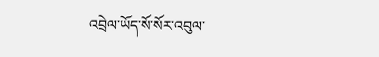འབྲེལ་ཡོད་སོ་སོར་འབུལ་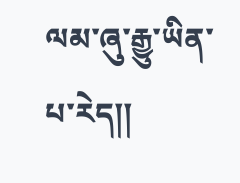ལམ་ཞུ་རྒྱུ་ཡིན་པ་རེད།།